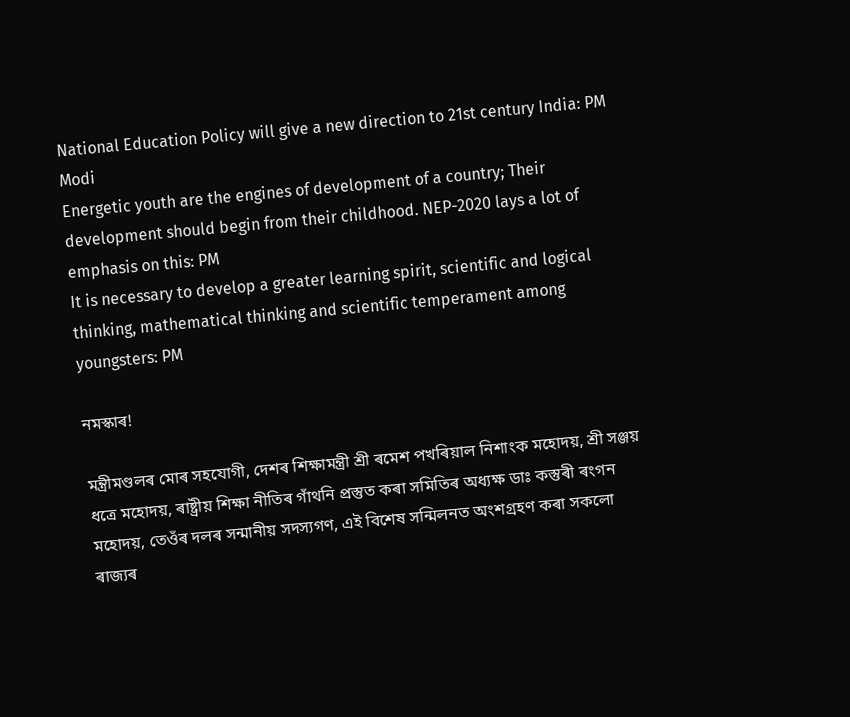National Education Policy will give a new direction to 21st century India: PM Modi
Energetic youth are the engines of development of a country; Their development should begin from their childhood. NEP-2020 lays a lot of emphasis on this: PM
It is necessary to develop a greater learning spirit, scientific and logical thinking, mathematical thinking and scientific temperament among youngsters: PM

নমস্কাৰ!

মন্ত্ৰীমণ্ডলৰ মোৰ সহযোগী, দেশৰ শিক্ষামন্ত্ৰী শ্ৰী ৰমেশ পখৰিয়াল নিশাংক মহোদয়, শ্ৰী সঞ্জয় ধত্ৰে মহোদয়, ৰাষ্ট্ৰীয় শিক্ষা নীতিৰ গাঁথনি প্ৰস্তুত কৰা সমিতিৰ অধ্যক্ষ ডাঃ কস্তুৰী ৰংগন মহোদয়, তেওঁৰ দলৰ সন্মানীয় সদস্যগণ, এই বিশেষ সন্মিলনত অংশগ্ৰহণ কৰা সকলো ৰাজ্যৰ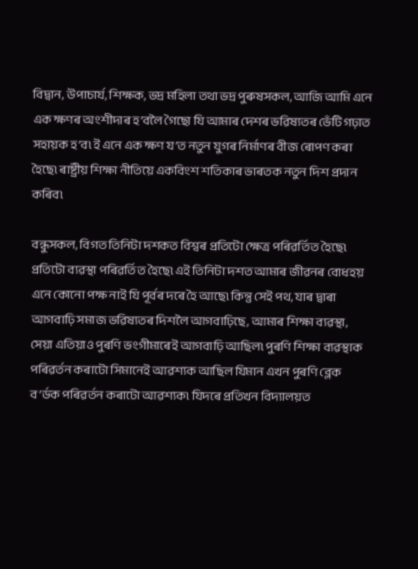বিদ্বান, উপাচাৰ্য, শিক্ষক, ভদ্ৰ মহিলা তথা ভদ্ৰ পুৰুষসকল, আজি আমি এনে এক ক্ষণৰ অংশীদাৰ হ’বলৈ গৈছো যি আমাৰ দেশৰ ভৱিষ্যতৰ ভেঁটি গঢ়াত সহায়ক হ’ব৷ ই এনে এক ক্ষণ য’ত নতুন যুগৰ নিৰ্মাণৰ বীজ ৰোপণ কৰা হৈছে৷ ৰাষ্ট্ৰীয় শিক্ষা নীতিয়ে একবিংশ শতিকাৰ ভাৰতক নতুন দিশ প্ৰদান কৰিব৷

বন্ধুসকল, বিগত তিনিটা দশকত বিশ্বৰ প্ৰতিটো ক্ষেত্ৰ পৰিৱৰ্তিত হৈছে৷ প্ৰতিটো ব্যৱস্থা পৰিৱৰ্তিত হৈছে৷ এই তিনিটা দশত আমাৰ জীৱনৰ বোধহয় এনে কোনো পক্ষ নাই যি পূৰ্বৰ দৰে হৈ আছে৷ কিন্তু সেই পথ, যাৰ দ্বাৰা আগবাঢ়ি সমাজ ভৱিষ্যতৰ দিশলৈ আগবাঢ়িছে, আমাৰ শিক্ষা ব্যৱস্থা, সেয়া এতিয়াও পুৰণি ভংগীমাৰেই আগবাঢ়ি আছিল৷ পুৰণি শিক্ষা ব্যৱস্থাক পৰিৱৰ্তন কৰাটো সিমানেই আৱশ্যক আছিল যিমান এখন পুৰণি ব্লেক ব’ৰ্ডক পৰিৱৰ্তন কৰাটো আৱশ্যক৷ যিদৰে প্ৰতিখন বিদ্যালয়ত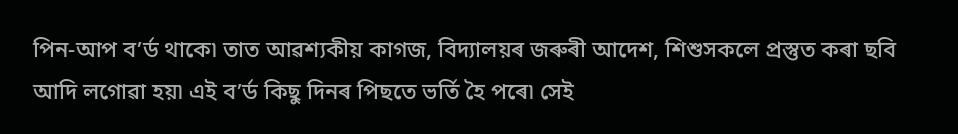পিন-আপ ব’ৰ্ড থাকে৷ তাত আৱশ্যকীয় কাগজ, বিদ্যালয়ৰ জৰুৰী আদেশ, শিশুসকলে প্ৰস্তুত কৰা ছবি আদি লগোৱা হয়৷ এই ব’ৰ্ড কিছু দিনৰ পিছতে ভৰ্তি হৈ পৰে৷ সেই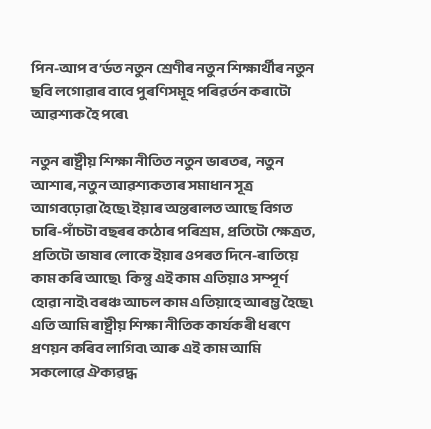পিন-আপ ব’ৰ্ডত নতুন শ্ৰেণীৰ নতুন শিক্ষাৰ্থীৰ নতুন ছবি লগোৱাৰ বাবে পুৰণিসমূহ পৰিৱৰ্তন কৰাটো আৱশ্যক হৈ পৰে৷

নতুন ৰাষ্ট্ৰীয় শিক্ষা নীতিত নতুন ভাৰতৰ,  নতুন আশাৰ, নতুন আৱশ্যকতাৰ সমাধান সূত্ৰ আগবঢ়োৱা হৈছে৷ ইয়াৰ অন্তৰালত আছে বিগত চাৰি-পাঁচটা বছৰৰ কঠোৰ পৰিশ্ৰম, প্ৰতিটো ক্ষেত্ৰত, প্ৰতিটো ভাষাৰ লোকে ইয়াৰ ওপৰত দিনে-ৰাতিয়ে কাম কৰি আছে৷  কিন্তু এই কাম এতিয়াও সম্পূৰ্ণ হোৱা নাই৷ বৰঞ্চ আচল কাম এতিয়াহে আৰম্ভ হৈছে৷ এতি আমি ৰাষ্ট্ৰীয় শিক্ষা নীতিক কাৰ্যকৰী ধৰণে প্ৰণয়ন কৰিব লাগিব৷ আৰু এই কাম আমি সকলোৱে ঐক্যৱদ্ধ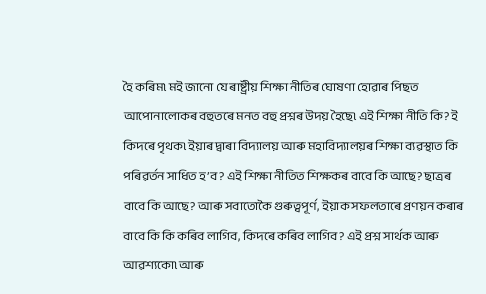হৈ কৰিম৷ মই জানো যে ৰাষ্ট্ৰীয় শিক্ষা নীতিৰ ঘোষণা হোৱাৰ পিছত আপোনালোকৰ বহুতৰে মনত বহু প্ৰশ্নৰ উদয় হৈছে৷ এই শিক্ষা নীতি কি? ই কিদৰে পৃথক৷ ইয়াৰ দ্বাৰা বিদ্যালয় আৰু মহাবিদ্যালয়ৰ শিক্ষা ব্যৱস্থাত কি পৰিৱৰ্তন সাধিত হ’ব? এই শিক্ষা নীতিত শিক্ষকৰ বাবে কি আছে? ছাত্ৰৰ বাবে কি আছে? আৰু সবাতোকৈ গুৰুত্বপূৰ্ণ, ইয়াক সফলতাৰে প্ৰণয়ন কৰাৰ বাবে কি কি কৰিব লাগিব, কিদৰে কৰিব লাগিব? এই প্ৰশ্ন সাৰ্থক আৰু আৱশ্যকো৷ আৰু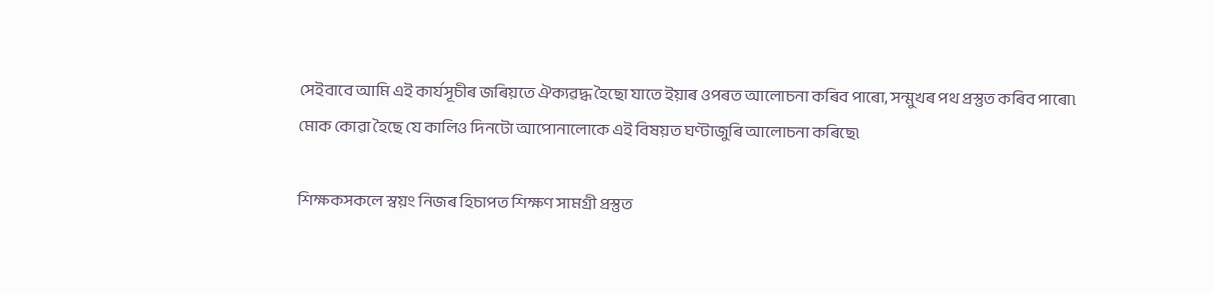সেইবাবে আমি এই কাৰ্যসূচীৰ জৰিয়তে ঐক্যৱদ্ধ হৈছো যাতে ইয়াৰ ওপৰত আলোচনা কৰিব পাৰো, সন্মুখৰ পথ প্ৰস্তুত কৰিব পাৰো৷ মোক কোৱা হৈছে যে কালিও দিনটো আপোনালোকে এই বিষয়ত ঘণ্টাজুৰি আলোচনা কৰিছে৷

শিক্ষকসকলে স্বয়ং নিজৰ হিচাপত শিক্ষণ সামগ্ৰী প্ৰস্তুত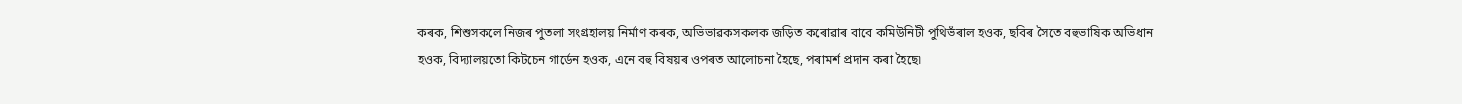কৰক, শিশুসকলে নিজৰ পুতলা সংগ্ৰহালয় নিৰ্মাণ কৰক, অভিভাৱকসকলক জড়িত কৰোৱাৰ বাবে কমিউনিটী পুথিভঁৰাল হওক, ছবিৰ সৈতে বহুভাষিক অভিধান হওক, বিদ্যালয়তো কিটচেন গাৰ্ডেন হওক, এনে বহু বিষয়ৰ ওপৰত আলোচনা হৈছে, পৰামৰ্শ প্ৰদান কৰা হৈছে৷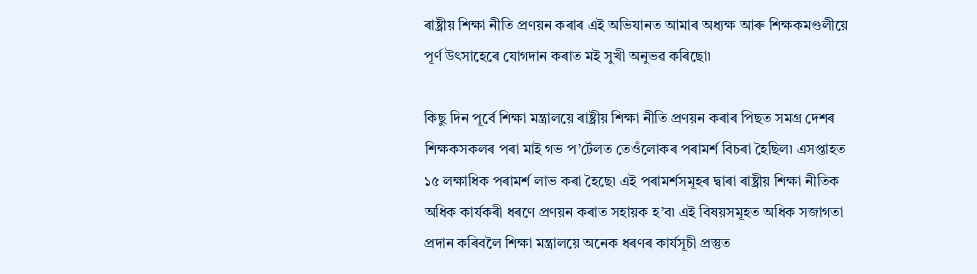ৰাষ্ট্ৰীয় শিক্ষা নীতি প্ৰণয়ন কৰাৰ এই অভিযানত আমাৰ অধ্যক্ষ আৰু শিক্ষকমণ্ডলীয়ে পূৰ্ণ উৎসাহেৰে যোগদান কৰাত মই সুখী অনুভৱ কৰিছো৷

কিছু দিন পূৰ্বে শিক্ষা মন্ত্ৰালয়ে ৰাষ্ট্ৰীয় শিক্ষা নীতি প্ৰণয়ন কৰাৰ পিছত সমগ্ৰ দেশৰ শিক্ষকসকলৰ পৰা মাই গভ প’ৰ্টেলত তেওঁলোকৰ পৰামৰ্শ বিচৰা হৈছিল৷ এসপ্তাহত ১৫ লক্ষাধিক পৰামৰ্শ লাভ কৰা হৈছে৷ এই পৰামৰ্শসমূহৰ দ্বাৰা ৰাষ্ট্ৰীয় শিক্ষা নীতিক অধিক কাৰ্যকৰী ধৰণে প্ৰণয়ন কৰাত সহায়ক হ’ব৷ এই বিষয়সমূহত অধিক সজাগতা প্ৰদান কৰিবলৈ শিক্ষা মন্ত্ৰালয়ে অনেক ধৰণৰ কাৰ্যসূচী প্ৰস্তুত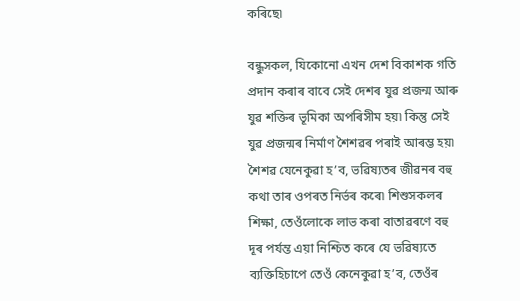কৰিছে৷

বন্ধুসকল, যিকোনো এখন দেশ বিকাশক গতি প্ৰদান কৰাৰ বাবে সেই দেশৰ যুৱ প্ৰজন্ম আৰু যুৱ শক্তিৰ ভূমিকা অপৰিসীম হয়৷ কিন্তু সেই যুৱ প্ৰজন্মৰ নিৰ্মাণ শৈশৱৰ পৰাই আৰম্ভ হয়৷ শৈশৱ যেনেকুৱা হ’ব, ভৱিষ্যতৰ জীৱনৰ বহু কথা তাৰ ওপৰত নিৰ্ভৰ কৰে৷ শিশুসকলৰ শিক্ষা, তেওঁলোকে লাভ কৰা বাতাৱৰণে বহু দূৰ পৰ্যন্ত এয়া নিশ্চিত কৰে যে ভৱিষ্যতে ব্যক্তিহিচাপে তেওঁ কেনেকুৱা হ’ব, তেওঁৰ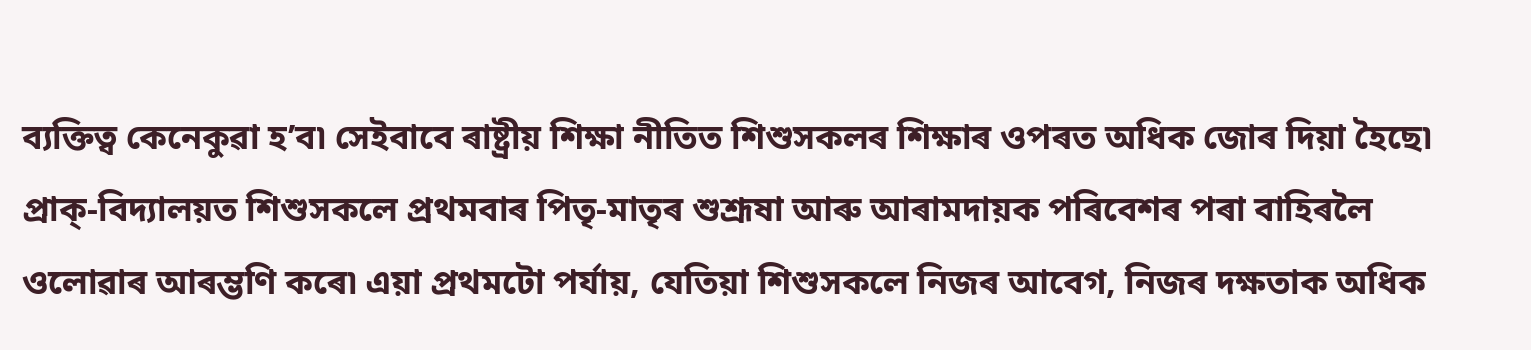ব্যক্তিত্ব কেনেকুৱা হ’ব৷ সেইবাবে ৰাষ্ট্ৰীয় শিক্ষা নীতিত শিশুসকলৰ শিক্ষাৰ ওপৰত অধিক জোৰ দিয়া হৈছে৷ প্ৰাক্-বিদ্যালয়ত শিশুসকলে প্ৰথমবাৰ পিতৃ-মাতৃৰ শুশ্ৰূষা আৰু আৰামদায়ক পৰিবেশৰ পৰা বাহিৰলৈ ওলোৱাৰ আৰম্ভণি কৰে৷ এয়া প্ৰথমটো পৰ্যায়, যেতিয়া শিশুসকলে নিজৰ আবেগ, নিজৰ দক্ষতাক অধিক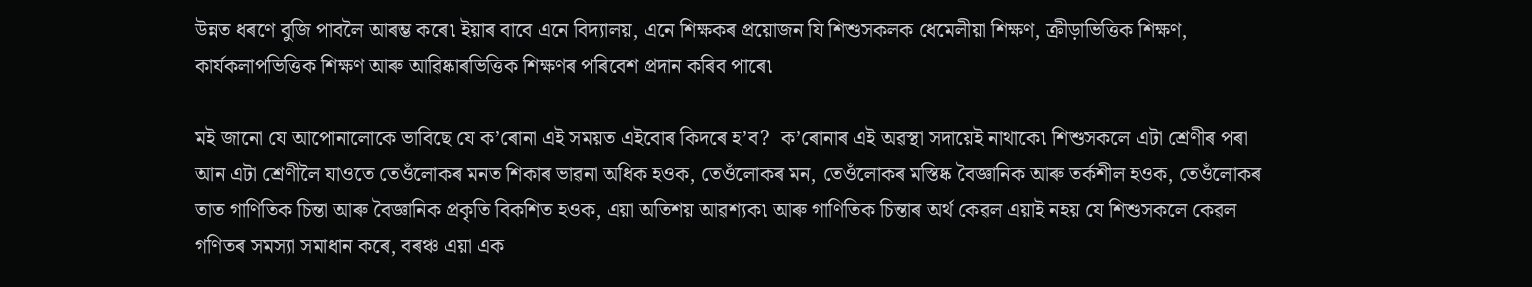উন্নত ধৰণে বুজি পাবলৈ আৰম্ভ কৰে৷ ইয়াৰ বাবে এনে বিদ্যালয়, এনে শিক্ষকৰ প্ৰয়োজন যি শিশুসকলক ধেমেলীয়া শিক্ষণ, ক্ৰীড়াভিত্তিক শিক্ষণ, কাৰ্যকলাপভিত্তিক শিক্ষণ আৰু আৱিষ্কাৰভিত্তিক শিক্ষণৰ পৰিবেশ প্ৰদান কৰিব পাৰে৷

মই জানো যে আপোনালোকে ভাবিছে যে ক’ৰোনা এই সময়ত এইবোৰ কিদৰে হ’ব?  ক’ৰোনাৰ এই অৱস্থা সদায়েই নাথাকে৷ শিশুসকলে এটা শ্ৰেণীৰ পৰা আন এটা শ্ৰেণীলৈ যাওতে তেওঁলোকৰ মনত শিকাৰ ভাৱনা অধিক হওক, তেওঁলোকৰ মন, তেওঁলোকৰ মস্তিষ্ক বৈজ্ঞানিক আৰু তৰ্কশীল হওক, তেওঁলোকৰ তাত গাণিতিক চিন্তা আৰু বৈজ্ঞানিক প্ৰকৃতি বিকশিত হওক, এয়া অতিশয় আৱশ্যক৷ আৰু গাণিতিক চিন্তাৰ অৰ্থ কেৱল এয়াই নহয় যে শিশুসকলে কেৱল গণিতৰ সমস্যা সমাধান কৰে, বৰঞ্চ এয়া এক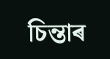চিন্তাৰ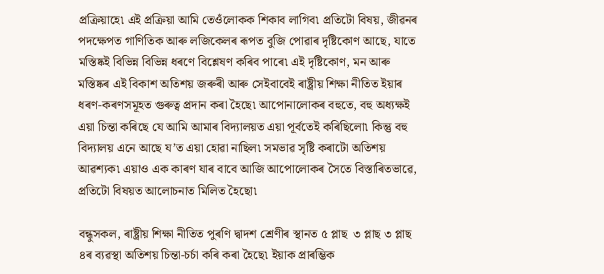প্ৰক্ৰিয়াহে৷ এই প্ৰক্ৰিয়া আমি তেওঁলোকক শিকাব লাগিব৷ প্ৰতিটো বিষয়, জীৱনৰ পদক্ষেপত গাণিতিক আৰু লজিকেলৰ ৰূপত বুজি পোৱাৰ দৃষ্টিকোণ আছে, যাতে মস্তিষ্কই বিভিন্ন বিভিন্ন ধৰণে বিশ্লেষণ কৰিব পাৰে৷ এই দৃষ্টিকোণ, মন আৰু মস্তিষ্কৰ এই বিকাশ অতিশয় জৰুৰী আৰু সেইবাবেই ৰাষ্ট্ৰীয় শিক্ষা নীতিত ইয়াৰ ধৰণ-কৰণসমূহত গুৰুত্ব প্ৰদান কৰা হৈছে৷ আপোনালোকৰ বহুতে, বহু অধ্যক্ষই এয়া চিন্তা কৰিছে যে আমি আমাৰ বিদ্যালয়ত এয়া পূৰ্বতেই কৰিছিলো৷ কিন্তু বহু বিদ্যালয় এনে আছে য’ত এয়া হোৱা নাছিল৷ সমভাৱ সৃষ্টি কৰাটো অতিশয় আৱশ্যক৷ এয়াও এক কাৰণ যাৰ বাবে আজি আপোলোকৰ সৈতে বিস্তাৰিতভাৱে, প্ৰতিটো বিষয়ত আলোচনাত মিলিত হৈছো৷

বন্ধুসকল, ৰাষ্ট্ৰীয় শিক্ষা নীতিত পুৰণি দ্বাদশ শ্ৰেণীৰ স্থানত ৫ প্লাছ  ৩ প্লাছ ৩ প্লাছ ৪ৰ ব্যৱস্থা অতিশয় চিন্তা-চৰ্চা কৰি কৰা হৈছে৷ ইয়াক প্ৰাৰম্ভিক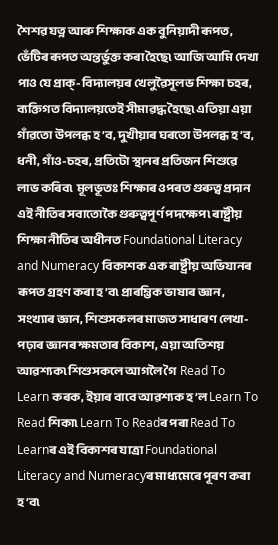শৈশৱ যত্ন আৰু শিক্ষাক এক বুনিয়াদী ৰূপত, ভেঁটিৰ ৰূপত অন্তৰ্ভুক্ত কৰা হৈছে৷ আজি আমি দেখা পাও যে প্ৰাক্-বিদ্যালয়ৰ খেলুৱৈসূলভ শিক্ষা চহৰ, ব্যক্তিগত বিদ্যালয়তেই সীমাৱদ্ধ হৈছে৷ এতিয়া এয়া গাঁৱতো উপলব্ধ হ’ব, দুখীয়াৰ ঘৰতো উপলব্ধ হ’ব, ধনী, গাঁও-চহৰ, প্ৰতিটো স্থানৰ প্ৰতিজন শিশুৱে লাভ কৰিব৷  মূলভূতঃ শিক্ষাৰ ওপৰত গুৰুত্ব প্ৰদান এই নীতিৰ সবাতোকৈ গুৰুত্বপূৰ্ণ পদক্ষেপ৷ ৰাষ্ট্ৰীয় শিক্ষা নীতিৰ অধীনত Foundational Literacy and Numeracy বিকাশক এক ৰাষ্ট্ৰীয় অভিযানৰ ৰূপত গ্ৰহণ কৰা হ’ব৷ প্ৰাৰম্ভিক ভাষাৰ জ্ঞান , সংখ্যাৰ জ্ঞান, শিশুসকলৰ মাজত সাধাৰণ লেখা-পঢ়াৰ জ্ঞানৰ ক্ষমতাৰ বিকাশ, এয়া অতিশয় আৱশ্যক৷ শিশুসকলে আগলৈ গৈ  Read To Learn কৰক, ইয়াৰ বাবে আৱশ্যক হ’ল Learn To Read শিকা৷ Learn To Readৰ পৰা Read To Learnৰ এই বিকাশৰ যাত্ৰা Foundational Literacy and Numeracyৰ মাধ্যমেৰে পূৰণ কৰা হ’ব৷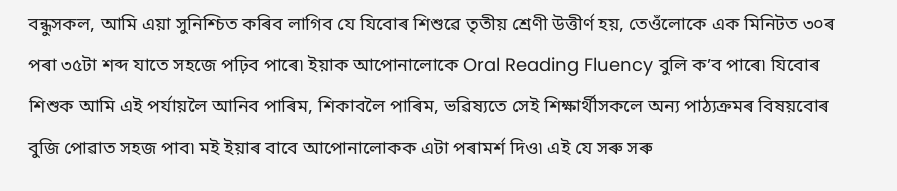বন্ধুসকল, আমি এয়া সুনিশ্চিত কৰিব লাগিব যে যিবোৰ শিশুৱে তৃতীয় শ্ৰেণী উত্তীৰ্ণ হয়, তেওঁলোকে এক মিনিটত ৩০ৰ পৰা ৩৫টা শব্দ যাতে সহজে পঢ়িব পাৰে৷ ইয়াক আপোনালোকে Oral Reading Fluency বুলি ক’ব পাৰে৷ যিবোৰ শিশুক আমি এই পৰ্যায়লৈ আনিব পাৰিম, শিকাবলৈ পাৰিম, ভৱিষ্যতে সেই শিক্ষাৰ্থীসকলে অন্য পাঠ্যক্ৰমৰ বিষয়বোৰ বুজি পোৱাত সহজ পাব৷ মই ইয়াৰ বাবে আপোনালোকক এটা পৰামৰ্শ দিও৷ এই যে সৰু সৰু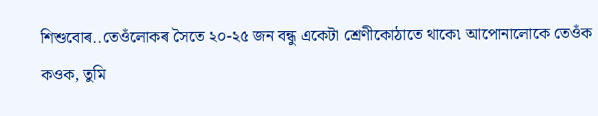শিশুবোৰ..তেওঁলোকৰ সৈতে ২০-২৫ জন বন্ধু একেটা শ্ৰেণীকোঠাতে থাকে৷ আপোনালোকে তেওঁক কওক, তুমি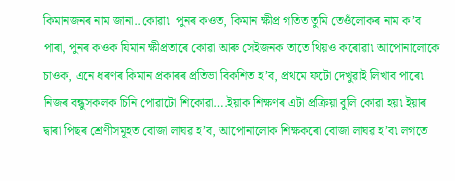কিমানজনৰ নাম জানা..কোৱা৷  পুনৰ কওত, কিমান ক্ষীপ্ৰ গতিত তুমি তেওঁলোকৰ নাম ক’ব পাৰা, পুনৰ কওক যিমান ক্ষীপ্ৰতাৰে কোৱা আৰু সেইজনক তাতে থিয়ও কৰোৱা৷ আপোনালোকে চাওক, এনে ধৰণৰ কিমান প্ৰকাৰৰ প্ৰতিভা বিকশিত হ’ব, প্ৰথমে ফটো দেখুৱাই লিখাব পাৰে৷ নিজৰ বন্ধুসকলক চিনি পোৱাটো শিকোৱা….ইয়াক শিক্ষণৰ এটা প্ৰক্ৰিয়া বুলি কোৱা হয়৷ ইয়াৰ দ্বাৰা পিছৰ শ্ৰেণীসমূহত বোজা লাঘৱ হ’ব, আপোনালোক শিক্ষকৰো বোজা লাঘৱ হ’ব৷ লগতে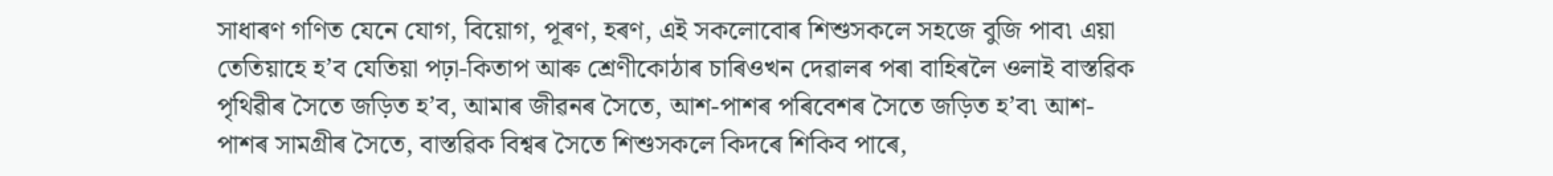সাধাৰণ গণিত যেনে যোগ, বিয়োগ, পূৰণ, হৰণ, এই সকলোবোৰ শিশুসকলে সহজে বুজি পাব৷ এয়া তেতিয়াহে হ’ব যেতিয়া পঢ়া-কিতাপ আৰু শ্ৰেণীকোঠাৰ চাৰিওখন দেৱালৰ পৰা বাহিৰলৈ ওলাই বাস্তৱিক  পৃথিৱীৰ সৈতে জড়িত হ’ব, আমাৰ জীৱনৰ সৈতে, আশ-পাশৰ পৰিবেশৰ সৈতে জড়িত হ’ব৷ আশ-পাশৰ সামগ্ৰীৰ সৈতে, বাস্তৱিক বিশ্বৰ সৈতে শিশুসকলে কিদৰে শিকিব পাৰে,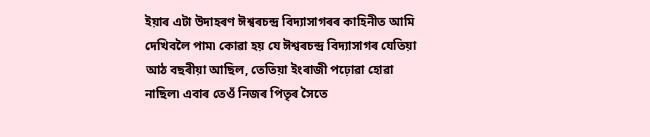ইয়াৰ এটা উদাহৰণ ঈশ্বৰচন্দ্ৰ বিদ্যাসাগৰৰ কাহিনীত আমি দেখিবলৈ পাম৷ কোৱা হয় যে ঈশ্বৰচন্দ্ৰ বিদ্যাসাগৰ যেতিয়া আঠ বছৰীয়া আছিল, তেতিয়া ইংৰাজী পঢ়োৱা হোৱা নাছিল৷ এবাৰ তেওঁ নিজৰ পিতৃৰ সৈতে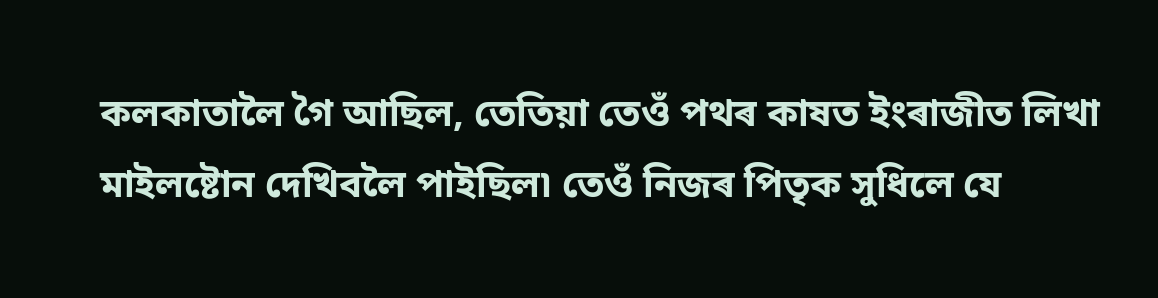কলকাতালৈ গৈ আছিল, তেতিয়া তেওঁ পথৰ কাষত ইংৰাজীত লিখা মাইলষ্টোন দেখিবলৈ পাইছিল৷ তেওঁ নিজৰ পিতৃক সুধিলে যে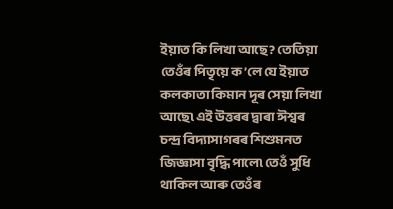ইয়াত কি লিখা আছে? তেতিয়া তেওঁৰ পিতৃয়ে ক’লে যে ইয়াত কলকাতা কিমান দূৰ সেয়া লিখা আছে৷ এই উত্তৰৰ দ্বাৰা ঈশ্বৰ চন্দ্ৰ বিদ্যাসাগৰৰ শিশুমনত জিজ্ঞাসা বৃদ্ধি পালে৷ তেওঁ সুধি থাকিল আৰু তেওঁৰ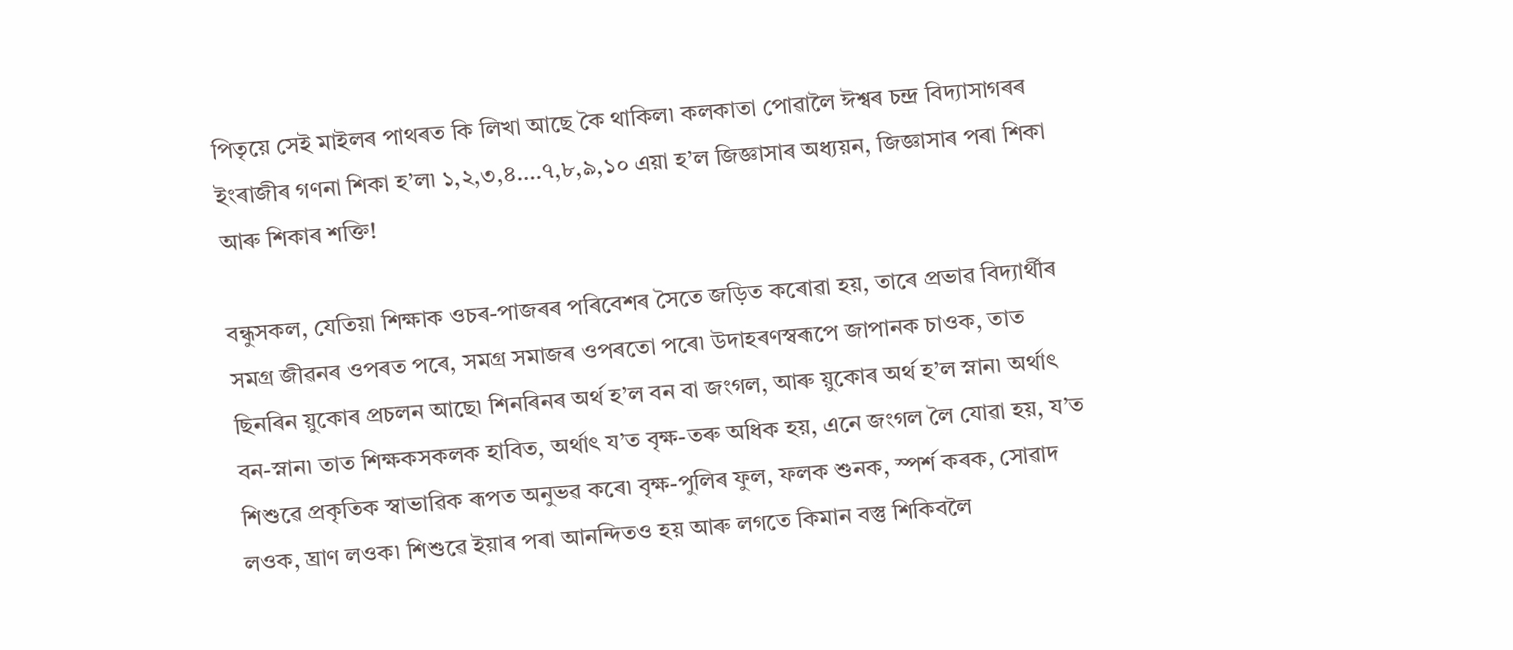পিতৃয়ে সেই মাইলৰ পাথৰত কি লিখা আছে কৈ থাকিল৷ কলকাতা পোৱালৈ ঈশ্বৰ চন্দ্ৰ বিদ্যাসাগৰৰ ইংৰাজীৰ গণনা শিকা হ’ল৷ ১,২,৩,৪….৭,৮,৯,১০ এয়া হ’ল জিজ্ঞাসাৰ অধ্যয়ন, জিজ্ঞাসাৰ পৰা শিকা আৰু শিকাৰ শক্তি!

বন্ধুসকল, যেতিয়া শিক্ষাক ওচৰ-পাজৰৰ পৰিবেশৰ সৈতে জড়িত কৰোৱা হয়, তাৰে প্ৰভাৱ বিদ্যাৰ্থীৰ সমগ্ৰ জীৱনৰ ওপৰত পৰে, সমগ্ৰ সমাজৰ ওপৰতো পৰে৷ উদাহৰণস্বৰূপে জাপানক চাওক, তাত ছিনৰিন য়ুকোৰ প্ৰচলন আছে৷ শিনৰিনৰ অৰ্থ হ’ল বন বা জংগল, আৰু য়ুকোৰ অৰ্থ হ’ল স্নান৷ অৰ্থাৎ বন-স্নান৷ তাত শিক্ষকসকলক হাবিত, অৰ্থাৎ য’ত বৃক্ষ-তৰু অধিক হয়, এনে জংগল লৈ যোৱা হয়, য’ত শিশুৱে প্ৰকৃতিক স্বাভাৱিক ৰূপত অনুভৱ কৰে৷ বৃক্ষ-পুলিৰ ফুল, ফলক শুনক, স্পৰ্শ কৰক, সোৱাদ লওক, ঘ্ৰাণ লওক৷ শিশুৱে ইয়াৰ পৰা আনন্দিতও হয় আৰু লগতে কিমান বস্তু শিকিবলৈ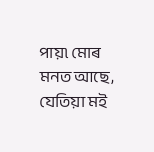পায়৷ মোৰ মনত আছে, যেতিয়া মই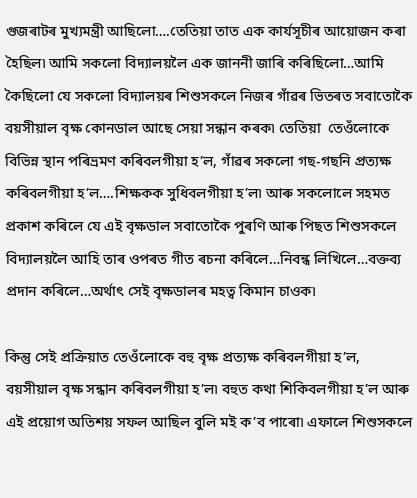গুজৰাটৰ মুখ্যমন্ত্ৰী আছিলো….তেতিয়া তাত এক কাৰ্যসূচীৰ আয়োজন কৰা হৈছিল৷ আমি সকলো বিদ্যালয়লৈ এক জাননী জাৰি কৰিছিলো…আমি কৈছিলো যে সকলো বিদ্যালয়ৰ শিশুসকলে নিজৰ গাঁৱৰ ভিতৰত সবাতোকৈ বয়সীয়াল বৃক্ষ কোনডাল আছে সেয়া সন্ধান কৰক৷ তেতিয়া  তেওঁলোকে বিভিন্ন স্থান পৰিভ্ৰমণ কৰিবলগীয়া হ’ল, গাঁৱৰ সকলো গছ-গছনি প্ৰত্যক্ষ কৰিবলগীয়া হ’ল….শিক্ষকক সুধিবলগীয়া হ’ল৷ আৰু সকলোলে সহমত প্ৰকাশ কৰিলে যে এই বৃক্ষডাল সবাতোকৈ পুৰণি আৰু পিছত শিশুসকলে বিদ্যালয়লৈ আহি তাৰ ওপৰত গীত ৰচনা কৰিলে…নিবন্ধ লিখিলে…বক্তব্য প্ৰদান কৰিলে…অৰ্থাৎ সেই বৃক্ষডালৰ মহত্ব কিমান চাওক৷

কিন্তু সেই প্ৰক্ৰিয়াত তেওঁলোকে বহু বৃক্ষ প্ৰত্যক্ষ কৰিবলগীয়া হ’ল, বয়সীয়াল বৃক্ষ সন্ধান কৰিবলগীয়া হ’ল৷ বহুত কথা শিকিবলগীয়া হ’ল আৰু এই প্ৰয়োগ অতিশয় সফল আছিল বুলি মই ক’ব পাৰো৷ এফালে শিশুসকলে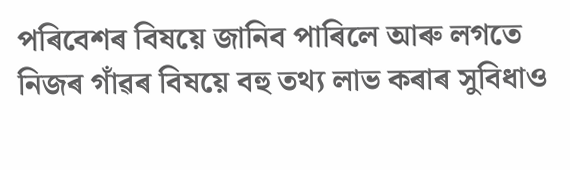পৰিবেশৰ বিষয়ে জানিব পাৰিলে আৰু লগতে নিজৰ গাঁৱৰ বিষয়ে বহু তথ্য লাভ কৰাৰ সুবিধাও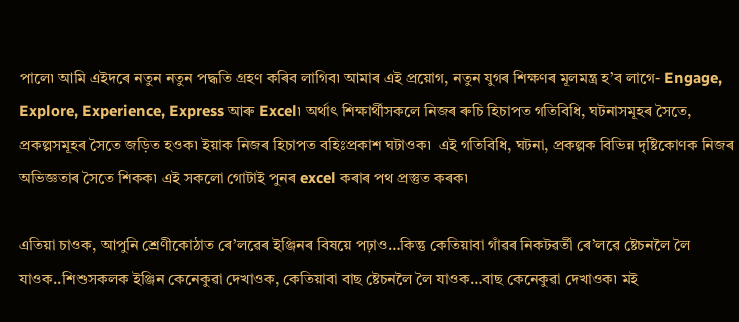পালে৷ আমি এইদৰে নতুন নতুন পদ্ধতি গ্ৰহণ কৰিব লাগিব৷ আমাৰ এই প্ৰয়োগ, নতুন যুগৰ শিক্ষণৰ মূলমন্ত্ৰ হ’ব লাগে- Engage, Explore, Experience, Express আৰু Excel৷ অৰ্থাৎ শিক্ষাৰ্থীসকলে নিজৰ ৰুচি হিচাপত গতিবিধি, ঘটনাসমূহৰ সৈতে, প্ৰকল্পসমূহৰ সৈতে জড়িত হওক৷ ইয়াক নিজৰ হিচাপত বহিঃপ্ৰকাশ ঘটাওক৷  এই গতিবিধি, ঘটনা, প্ৰকল্পক বিভিন্ন দৃষ্টিকোণক নিজৰ অভিজ্ঞতাৰ সৈতে শিকক৷ এই সকলো গোটাই পুনৰ excel কৰাৰ পথ প্ৰস্তুত কৰক৷

এতিয়া চাওক, আপুনি শ্ৰেণীকোঠাত ৰে’লৱেৰ ইঞ্জিনৰ বিষয়ে পঢ়াও…কিন্তু কেতিয়াবা গাঁৱৰ নিকটৱৰ্তী ৰে’লৱে ষ্টেচনলৈ লৈ যাওক..শিশুসকলক ইঞ্জিন কেনেকুৱা দেখাওক, কেতিয়াবা বাছ ষ্টেচনলৈ লৈ যাওক…বাছ কেনেকুৱা দেখাওক৷ মই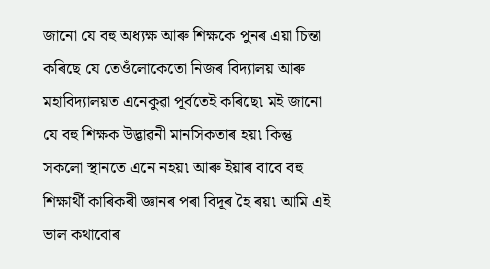জানো যে বহু অধ্যক্ষ আৰু শিক্ষকে পুনৰ এয়া চিন্তা কৰিছে যে তেওঁলোকেতো নিজৰ বিদ্যালয় আৰু মহাবিদ্যালয়ত এনেকুৱা পূৰ্বতেই কৰিছে৷ মই জানো যে বহু শিক্ষক উদ্ভাৱনী মানসিকতাৰ হয়৷ কিন্তু সকলো স্থানতে এনে নহয়৷ আৰু ইয়াৰ বাবে বহু শিক্ষাৰ্থী কাৰিকৰী জ্ঞানৰ পৰা বিদূৰ হৈ ৰয়৷ আমি এই ভাল কথাবোৰ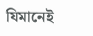যিমানেই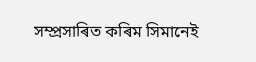সম্প্ৰসাৰিত কৰিম সিমানেই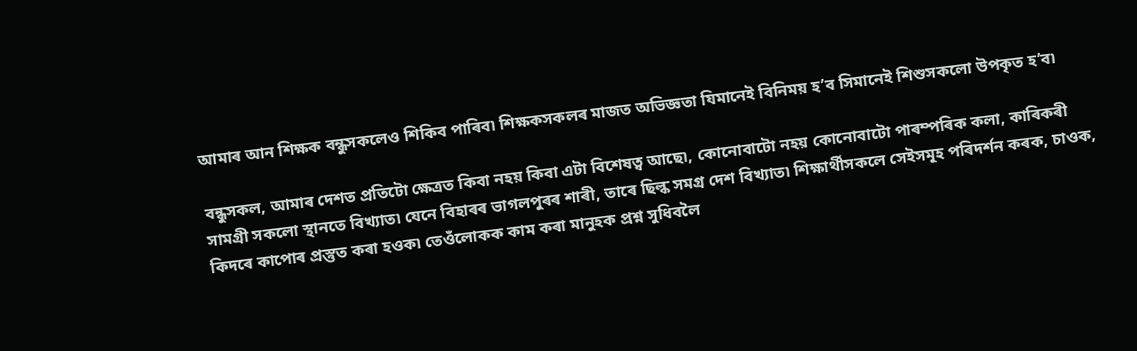আমাৰ আন শিক্ষক বন্ধুসকলেও শিকিব পাৰিব৷ শিক্ষকসকলৰ মাজত অভিজ্ঞতা যিমানেই বিনিময় হ’ব সিমানেই শিশুসকলো উপকৃত হ’ব৷

বন্ধুসকল, আমাৰ দেশত প্ৰতিটো ক্ষেত্ৰত কিবা নহয় কিবা এটা বিশেষত্ব আছে৷, কোনোবাটো নহয় কোনোবাটো পাৰম্পৰিক কলা, কাৰিকৰী সামগ্ৰী সকলো স্থানতে বিখ্যাত৷ যেনে বিহাৰৰ ভাগলপুৰৰ শাৰী, তাৰে ছিল্ক সমগ্ৰ দেশ বিখ্যাত৷ শিক্ষাৰ্থীসকলে সেইসমূহ পৰিদৰ্শন কৰক, চাওক, কিদৰে কাপোৰ প্ৰস্তুত কৰা হওক৷ তেওঁলোকক কাম কৰা মানুহক প্ৰশ্ন সুধিবলৈ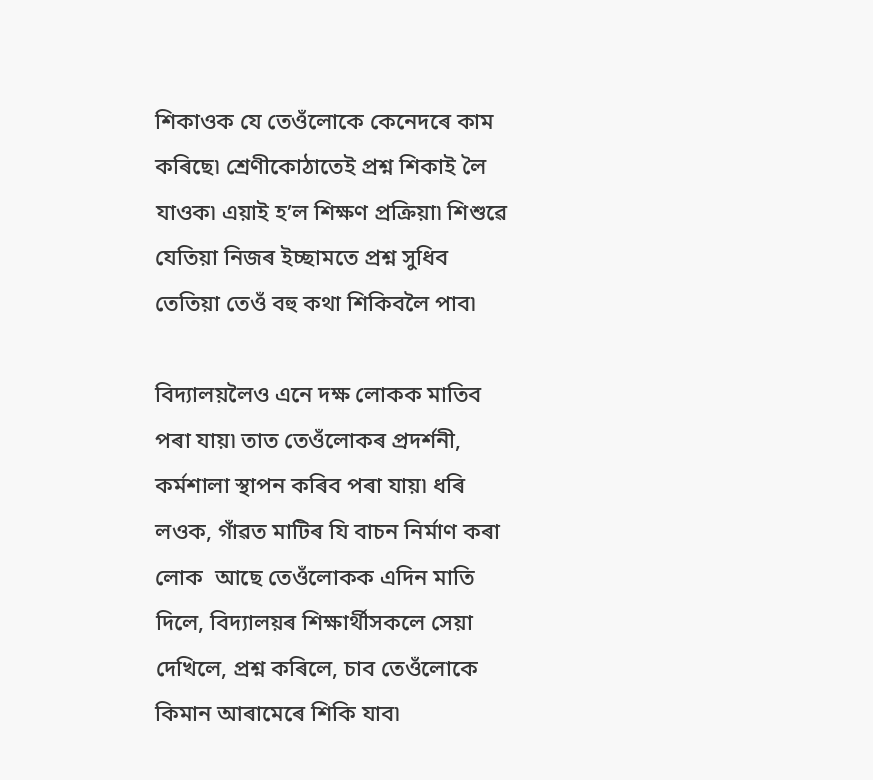শিকাওক যে তেওঁলোকে কেনেদৰে কাম কৰিছে৷ শ্ৰেণীকোঠাতেই প্ৰশ্ন শিকাই লৈ যাওক৷ এয়াই হ’ল শিক্ষণ প্ৰক্ৰিয়া৷ শিশুৱে যেতিয়া নিজৰ ইচ্ছামতে প্ৰশ্ন সুধিব তেতিয়া তেওঁ বহু কথা শিকিবলৈ পাব৷

বিদ্যালয়লৈও এনে দক্ষ লোকক মাতিব পৰা যায়৷ তাত তেওঁলোকৰ প্ৰদৰ্শনী, কৰ্মশালা স্থাপন কৰিব পৰা যায়৷ ধৰি লওক, গাঁৱত মাটিৰ যি বাচন নিৰ্মাণ কৰা লোক  আছে তেওঁলোকক এদিন মাতি দিলে, বিদ্যালয়ৰ শিক্ষাৰ্থীসকলে সেয়া দেখিলে, প্ৰশ্ন কৰিলে, চাব তেওঁলোকে কিমান আৰামেৰে শিকি যাব৷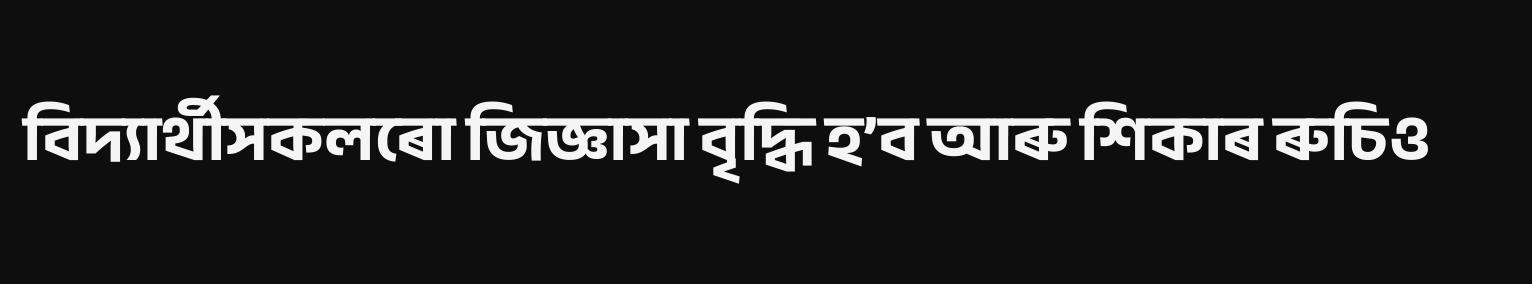বিদ্যাৰ্থীসকলৰো জিজ্ঞাসা বৃদ্ধি হ’ব আৰু শিকাৰ ৰুচিও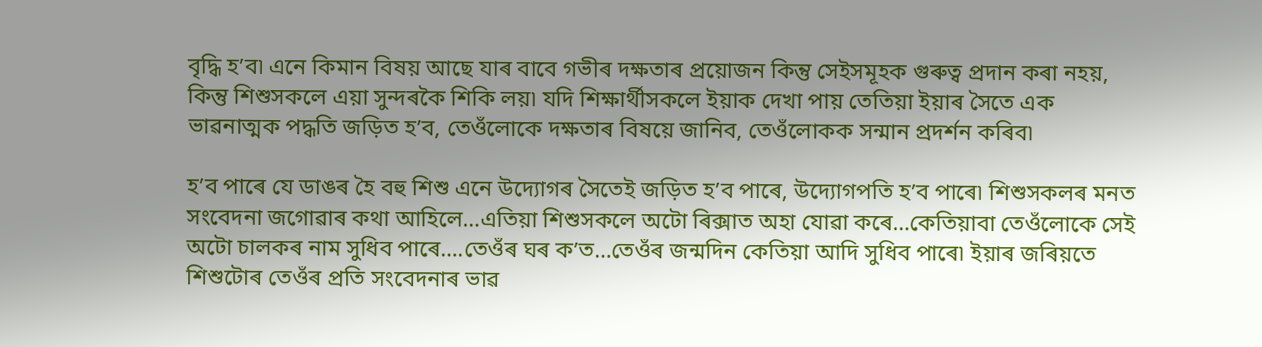বৃদ্ধি হ’ব৷ এনে কিমান বিষয় আছে যাৰ বাবে গভীৰ দক্ষতাৰ প্ৰয়োজন কিন্তু সেইসমূহক গুৰুত্ব প্ৰদান কৰা নহয়, কিন্তু শিশুসকলে এয়া সুন্দৰকৈ শিকি লয়৷ যদি শিক্ষাৰ্থীসকলে ইয়াক দেখা পায় তেতিয়া ইয়াৰ সৈতে এক ভাৱনাত্মক পদ্ধতি জড়িত হ’ব, তেওঁলোকে দক্ষতাৰ বিষয়ে জানিব, তেওঁলোকক সন্মান প্ৰদৰ্শন কৰিব৷

হ’ব পাৰে যে ডাঙৰ হৈ বহু শিশু এনে উদ্যোগৰ সৈতেই জড়িত হ’ব পাৰে, উদ্যোগপতি হ’ব পাৰে৷ শিশুসকলৰ মনত সংবেদনা জগোৱাৰ কথা আহিলে…এতিয়া শিশুসকলে অটো ৰিক্সাত অহা যোৱা কৰে…কেতিয়াবা তেওঁলোকে সেই অটো চালকৰ নাম সুধিব পাৰে….তেওঁৰ ঘৰ ক’ত…তেওঁৰ জন্মদিন কেতিয়া আদি সুধিব পাৰে৷ ইয়াৰ জৰিয়তে শিশুটোৰ তেওঁৰ প্ৰতি সংবেদনাৰ ভাৱ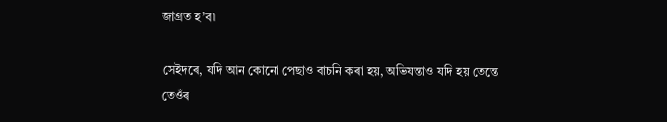জাগ্ৰত হ’ব৷

সেইদৰে, যদি আন কোনো পেছাও বাচনি কৰা হয়, অভিযন্তাও যদি হয় তেন্তে তেওঁৰ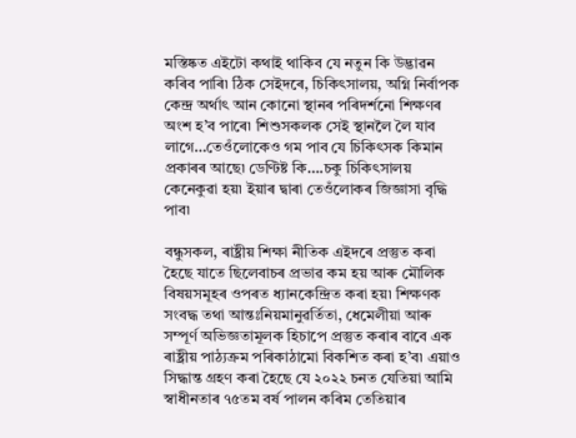মস্তিষ্কত এইটো কথাই থাকিব যে নতুন কি উদ্ভাৱন কৰিব পাৰি৷ ঠিক সেইদৰে, চিকিৎসালয়, অগ্নি নিৰ্বাপক কেন্দ্ৰ অৰ্থাৎ আন কোনো স্থানৰ পৰিদৰ্শনো শিক্ষণৰ অংশ হ’ব পাৰে৷ শিশুসকলক সেই স্থানলৈ লৈ যাব লাগে…তেওঁলোকেও গম পাব যে চিকিৎসক কিমান প্ৰকাৰৰ আছে৷ ডেণ্টিষ্ট কি….চকু চিকিৎসালয় কেনেকুৱা হয়৷ ইয়াৰ দ্বাৰা তেওঁলোকৰ জিজ্ঞাসা বৃদ্ধি পাব৷

বন্ধুসকল, ৰাষ্ট্ৰীয় শিক্ষা নীতিক এইদৰে প্ৰস্তুত কৰা হৈছে যাতে ছিলেবাচৰ প্ৰভাৱ কম হয় আৰু মৌলিক বিষয়সমূহৰ ওপৰত ধ্যানকেন্দ্ৰিত কৰা হয়৷ শিক্ষণক সংবদ্ধ তথা আন্তঃনিয়মানুৱৰ্তিতা, ধেমেলীয়া আৰু সম্পূৰ্ণ অভিজ্ঞতামূলক হিচাপে প্ৰস্তুত কৰাৰ বাবে এক ৰাষ্ট্ৰীয় পাঠ্যক্ৰম পৰিকাঠামো বিকশিত কৰা হ’ব৷ এয়াও সিদ্ধান্ত গ্ৰহণ কৰা হৈছে যে ২০২২ চনত যেতিয়া আমি স্বাধীনতাৰ ৭৫তম বৰ্ষ পালন কৰিম তেতিয়াৰ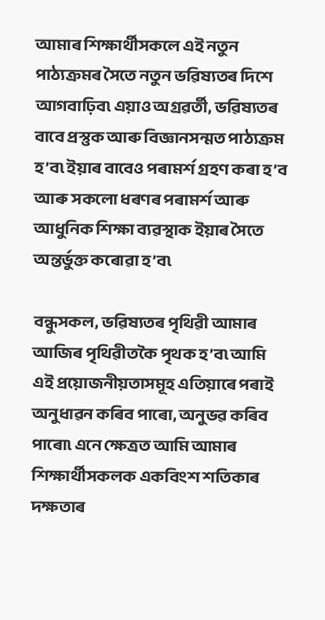আমাৰ শিক্ষাৰ্থীসকলে এই নতুন পাঠ্যক্ৰমৰ সৈতে নতুন ভৱিষ্যতৰ দিশে আগবাঢ়িব৷ এয়াও অগ্ৰৱৰ্তী, ভৱিষ্যতৰ বাবে প্ৰস্তুক আৰু বিজ্ঞানসন্মত পাঠ্যক্ৰম হ’ব৷ ইয়াৰ বাবেও পৰামৰ্শ গ্ৰহণ কৰা হ’ব আৰু সকলো ধৰণৰ পৰামৰ্শ আৰু আধুনিক শিক্ষা ব্যৱস্থাক ইয়াৰ সৈতে অন্তৰ্ভুক্ত কৰোৱা হ’ব৷

বন্ধুসকল, ভৱিষ্যতৰ পৃথিৱী আমাৰ আজিৰ পৃথিৱীতকৈ পৃথক হ’ব৷ আমি এই প্ৰয়োজনীয়তাসমূহ এতিয়াৰে পৰাই অনুধাৱন কৰিব পাৰো, অনুভৱ কৰিব পাৰো৷ এনে ক্ষেত্ৰত আমি আমাৰ শিক্ষাৰ্থীসকলক একবিংশ শতিকাৰ দক্ষতাৰ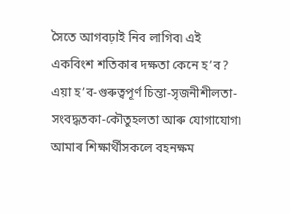সৈতে আগবঢ়াই নিব লাগিব৷ এই একবিংশ শতিকাৰ দক্ষতা কেনে হ’ব? এয়া হ’ব-গুৰুত্বপূৰ্ণ চিন্তা-সৃজনীশীলতা-সংবদ্ধতকা-কৌতুহলতা আৰু যোগাযোগ৷ আমাৰ শিক্ষাৰ্থীসকলে বহনক্ষম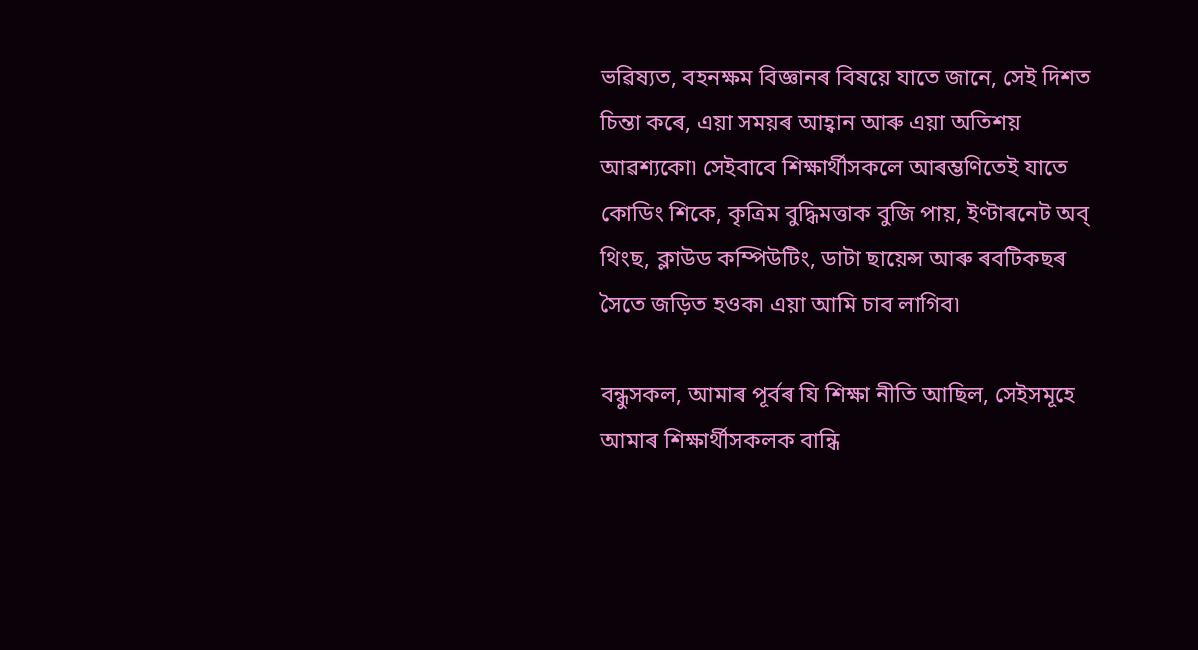ভৱিষ্যত, বহনক্ষম বিজ্ঞানৰ বিষয়ে যাতে জানে, সেই দিশত চিন্তা কৰে, এয়া সময়ৰ আহ্বান আৰু এয়া অতিশয় আৱশ্যকো৷ সেইবাবে শিক্ষাৰ্থীসকলে আৰম্ভণিতেই যাতে কোডিং শিকে, কৃত্ৰিম বুদ্ধিমত্তাক বুজি পায়, ইণ্টাৰনেট অব্ থিংছ, ক্লাউড কম্পিউটিং, ডাটা ছায়েন্স আৰু ৰবটিকছৰ সৈতে জড়িত হওক৷ এয়া আমি চাব লাগিব৷

বন্ধুসকল, আমাৰ পূৰ্বৰ যি শিক্ষা নীতি আছিল, সেইসমূহে আমাৰ শিক্ষাৰ্থীসকলক বান্ধি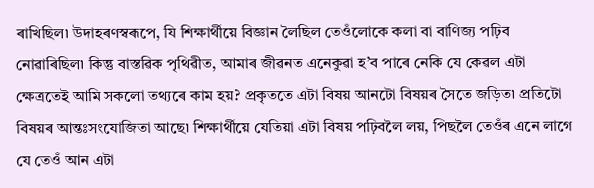ৰাখিছিল৷ উদাহৰণস্বৰূপে, যি শিক্ষাৰ্থীয়ে বিজ্ঞান লৈছিল তেওঁলোকে কলা বা বাণিজ্য পঢ়িব নোৱাৰিছিল৷ কিন্তু বাস্তৱিক পৃথিৱীত, আমাৰ জীৱনত এনেকুৱা হ’ব পাৰে নেকি যে কেৱল এটা ক্ষেত্ৰতেই আমি সকলো তথ্যৰে কাম হয়? প্ৰকৃততে এটা বিষয় আনটো বিষয়ৰ সৈতে জড়িত৷ প্ৰতিটো বিষয়ৰ আন্তঃসংযোজিতা আছে৷ শিক্ষাৰ্থীয়ে যেতিয়া এটা বিষয় পঢ়িবলৈ লয়, পিছলৈ তেওঁৰ এনে লাগে যে তেওঁ আন এটা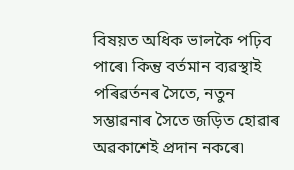বিষয়ত অধিক ভালকৈ পঢ়িব পাৰে৷ কিন্তু বৰ্তমান ব্যৱস্থাই পৰিৱৰ্তনৰ সৈতে, নতুন সম্ভাৱনাৰ সৈতে জড়িত হোৱাৰ অৱকাশেই প্ৰদান নকৰে৷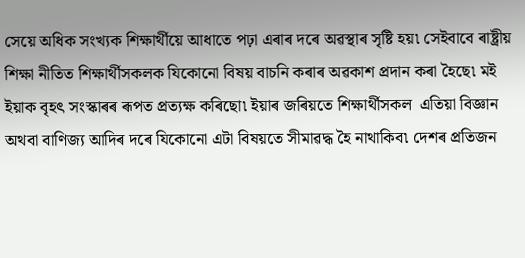সেয়ে অধিক সংখ্যক শিক্ষাৰ্থীয়ে আধাতে পঢ়া এৰাৰ দৰে অৱস্থাৰ সৃষ্টি হয়৷ সেইবাবে ৰাষ্ট্ৰীয় শিক্ষা নীতিত শিক্ষাৰ্থীসকলক যিকোনো বিষয় বাচনি কৰাৰ অৱকাশ প্ৰদান কৰা হৈছে৷ মই ইয়াক বৃহৎ সংস্কাৰৰ ৰূপত প্ৰত্যক্ষ কৰিছো৷ ইয়াৰ জৰিয়তে শিক্ষাৰ্থীসকল  এতিয়া বিজ্ঞান অথবা বাণিজ্য আদিৰ দৰে যিকোনো এটা বিষয়তে সীমাৱদ্ধ হৈ নাথাকিব৷ দেশৰ প্ৰতিজন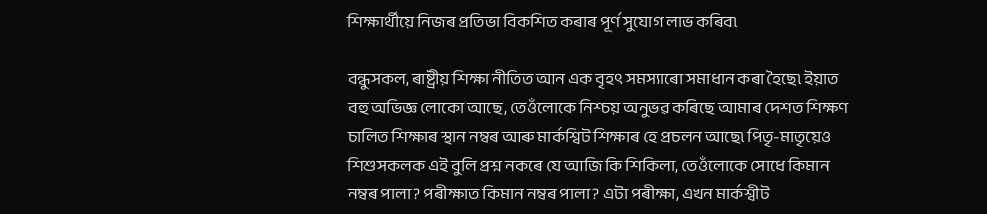শিক্ষাৰ্থীয়ে নিজৰ প্ৰতিভা বিকশিত কৰাৰ পূৰ্ণ সুযোগ লাভ কৰিব৷

বন্ধুসকল, ৰাষ্ট্ৰীয় শিক্ষা নীতিত আন এক বৃহৎ সমস্যাৰো সমাধান কৰা হৈছে৷ ইয়াত বহু অভিজ্ঞ লোকো আছে, তেওঁলোকে নিশ্চয় অনুভৱ কৰিছে আমাৰ দেশত শিক্ষণ চালিত শিক্ষাৰ স্থান নম্বৰ আৰু মাৰ্কশ্বিট শিক্ষাৰ হে প্ৰচলন আছে৷ পিতৃ-মাতৃয়েও শিশুসকলক এই বুলি প্ৰশ্ন নকৰে যে আজি কি শিকিলা, তেওঁলোকে সোধে কিমান নম্বৰ পালা? পৰীক্ষাত কিমান নম্বৰ পালা? এটা পৰীক্ষা, এখন মাৰ্কশ্বীট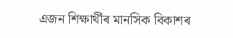এজন শিক্ষাৰ্থীৰ মানসিক বিকাশৰ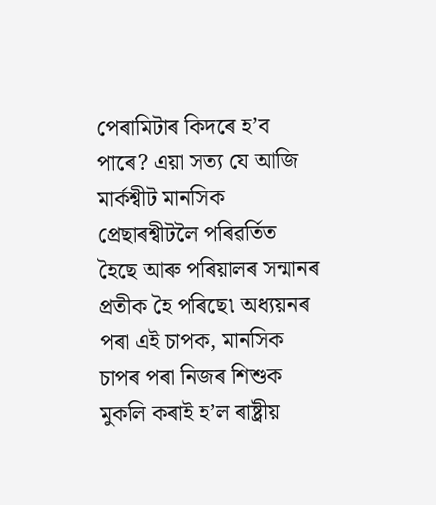পেৰামিটাৰ কিদৰে হ’ব পাৰে? এয়া সত্য যে আজি মাৰ্কশ্বীট মানসিক প্ৰেছাৰশ্বীটলৈ পৰিৱৰ্তিত হৈছে আৰু পৰিয়ালৰ সন্মানৰ প্ৰতীক হৈ পৰিছে৷ অধ্যয়নৰ পৰা এই চাপক, মানসিক চাপৰ পৰা নিজৰ শিশুক মুকলি কৰাই হ’ল ৰাষ্ট্ৰীয়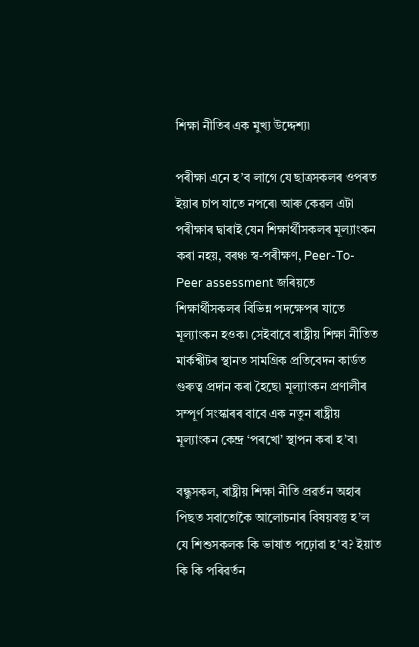শিক্ষা নীতিৰ এক মুখ্য উদ্দেশ্য৷

পৰীক্ষা এনে হ’ব লাগে যে ছাত্ৰসকলৰ ওপৰত ইয়াৰ চাপ যাতে নপৰে৷ আৰু কেৱল এটা পৰীক্ষাৰ দ্বাৰাই যেন শিক্ষাৰ্থীসকলৰ মূল্যাংকন কৰা নহয়, বৰঞ্চ স্ব-পৰীক্ষণ, Peer-To-Peer assessment জৰিয়তে শিক্ষাৰ্থীসকলৰ বিভিন্ন পদক্ষেপৰ যাতে মূল্যাংকন হওক৷ সেইবাবে ৰাষ্ট্ৰীয় শিক্ষা নীতিত মাৰ্কশ্বীটৰ স্থানত সামগ্ৰিক প্ৰতিবেদন কাৰ্ডত গুৰুত্ব প্ৰদান কৰা হৈছে৷ মূল্যাংকন প্ৰণালীৰ সম্পূৰ্ণ সংস্কাৰৰ বাবে এক নতুন ৰাষ্ট্ৰীয় মূল্যাংকন কেন্দ্ৰ ‘পৰখো’ স্থাপন কৰা হ’ব৷

বন্ধুসকল, ৰাষ্ট্ৰীয় শিক্ষা নীতি প্ৰৱৰ্তন অহাৰ পিছত সবাতোকৈ আলোচনাৰ বিষয়বস্তু হ’ল যে শিশুসকলক কি ভাষাত পঢ়োৱা হ’ব? ইয়াত কি কি পৰিৱৰ্তন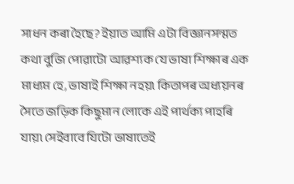সাধন কৰা হৈছে? ইয়াত আমি এটা বিজ্ঞানসন্মত কথা বুজি পোৱাটো আৱশ্যক যে ভাষা শিক্ষাৰ এক মাধ্যম হে, ভাষাই শিক্ষা নহয়৷ কিতাপৰ অধ্যয়নৰ সৈতে জড়িক কিছুমান লোকে এই পাৰ্থক্য পাহৰি যায়৷ সেইবাবে যিটো ভাষাতেই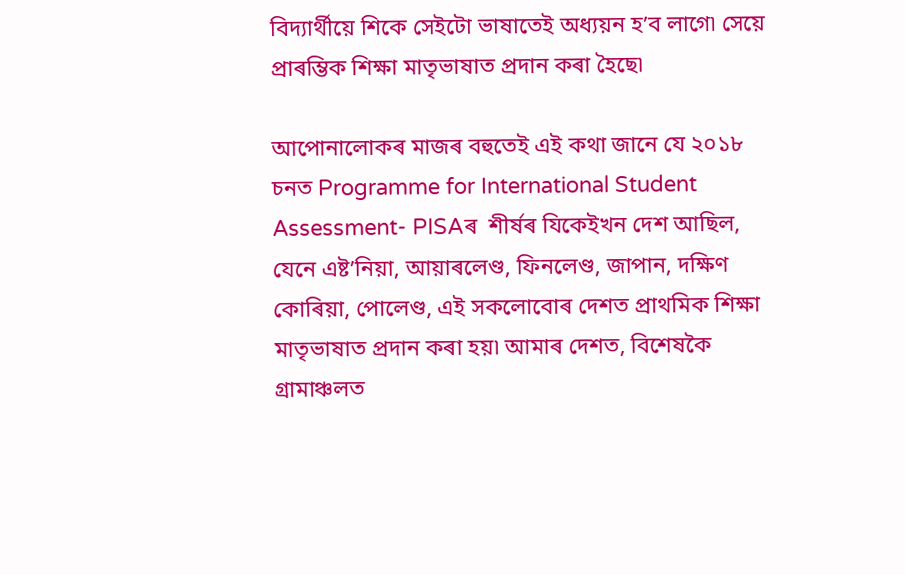বিদ্যাৰ্থীয়ে শিকে সেইটো ভাষাতেই অধ্যয়ন হ’ব লাগে৷ সেয়ে প্ৰাৰম্ভিক শিক্ষা মাতৃভাষাত প্ৰদান কৰা হৈছে৷

আপোনালোকৰ মাজৰ বহুতেই এই কথা জানে যে ২০১৮ চনত Programme for International Student Assessment- PISAৰ  শীৰ্ষৰ যিকেইখন দেশ আছিল, যেনে এষ্ট’নিয়া, আয়াৰলেণ্ড, ফিনলেণ্ড, জাপান, দক্ষিণ কোৰিয়া, পোলেণ্ড, এই সকলোবোৰ দেশত প্ৰাথমিক শিক্ষা মাতৃভাষাত প্ৰদান কৰা হয়৷ আমাৰ দেশত, বিশেষকৈ গ্ৰামাঞ্চলত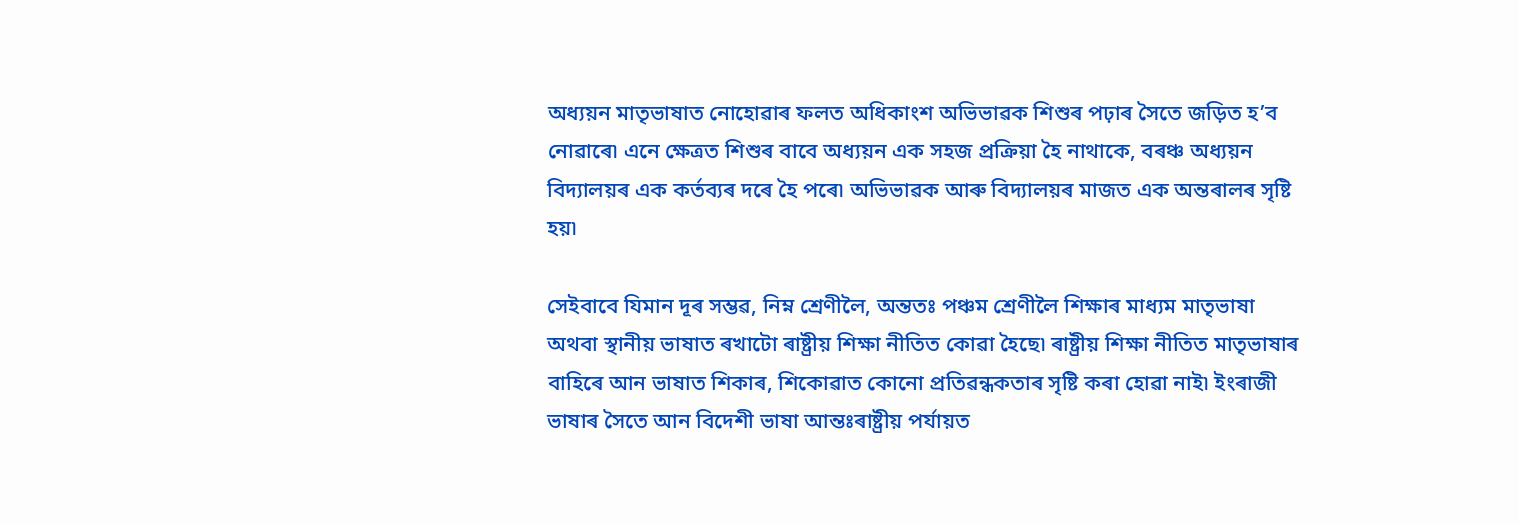অধ্যয়ন মাতৃভাষাত নোহোৱাৰ ফলত অধিকাংশ অভিভাৱক শিশুৰ পঢ়াৰ সৈতে জড়িত হ’ব নোৱাৰে৷ এনে ক্ষেত্ৰত শিশুৰ বাবে অধ্যয়ন এক সহজ প্ৰক্ৰিয়া হৈ নাথাকে, বৰঞ্চ অধ্যয়ন বিদ্যালয়ৰ এক কৰ্তব্যৰ দৰে হৈ পৰে৷ অভিভাৱক আৰু বিদ্যালয়ৰ মাজত এক অন্তৰালৰ সৃষ্টি হয়৷

সেইবাবে যিমান দূৰ সম্ভৱ, নিম্ন শ্ৰেণীলৈ, অন্ততঃ পঞ্চম শ্ৰেণীলৈ শিক্ষাৰ মাধ্যম মাতৃভাষা অথবা স্থানীয় ভাষাত ৰখাটো ৰাষ্ট্ৰীয় শিক্ষা নীতিত কোৱা হৈছে৷ ৰাষ্ট্ৰীয় শিক্ষা নীতিত মাতৃভাষাৰ বাহিৰে আন ভাষাত শিকাৰ, শিকোৱাত কোনো প্ৰতিৱন্ধকতাৰ সৃষ্টি কৰা হোৱা নাই৷ ইংৰাজী ভাষাৰ সৈতে আন বিদেশী ভাষা আন্তঃৰাষ্ট্ৰীয় পৰ্যায়ত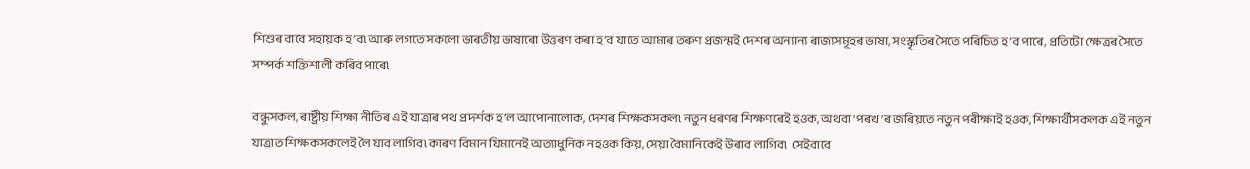শিশুৰ বাবে সহায়ক হ’ব৷ আৰু লগতে সকলো ভাৰতীয় ভাষাৰো উত্তৰণ কৰা হ’ব যাতে আমাৰ তৰুণ প্ৰজন্মই দেশৰ অন্যান্য ৰাজ্যসমূহৰ ভাষা, সংস্কৃতিৰ সৈতে পৰিচিত হ’ব পাৰে, প্ৰতিটো ক্ষেত্ৰৰ সৈতে সম্পৰ্ক শক্তিশালী কৰিব পাৰে৷

বন্ধুসকল, ৰাষ্ট্ৰীয় শিক্ষা নীতিৰ এই যাত্ৰাৰ পথ প্ৰদৰ্শক হ’ল আপোনালোক, দেশৰ শিক্ষকসকল৷ নতুন ধৰণৰ শিক্ষণৰেই হওক, অথবা ‘পৰখ’ৰ জৰিয়তে নতুন পৰীক্ষাই হওক, শিক্ষাৰ্থীসকলক এই নতুন যাত্ৰাত শিক্ষকসকলেই লৈ যাব লাগিব৷ কাৰণ বিমান যিমানেই অত্যাধুনিক নহওক কিয়, সেয়া বৈমানিকেই উৰাব লাগিব৷  সেইবাবে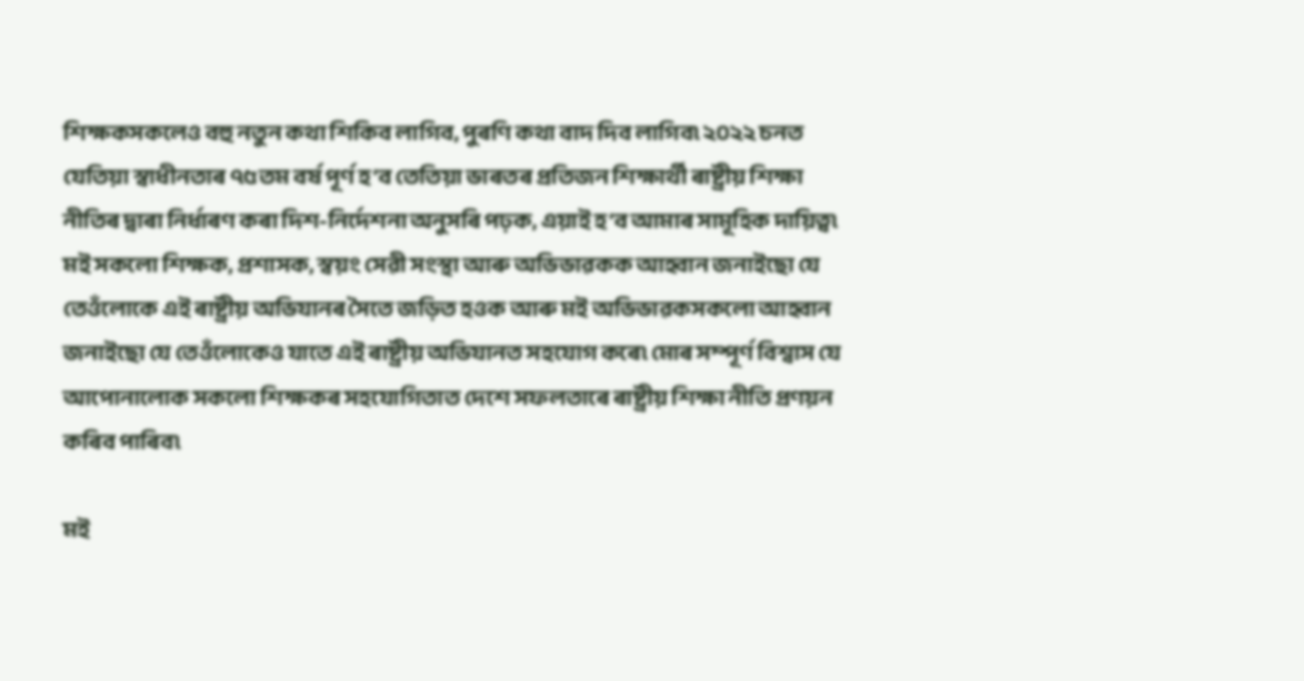শিক্ষকসকলেও বহু নতুন কথা শিকিব লাগিব, পুৰণি কথা বাদ দিব লাগিব৷ ২০২২ চনত যেতিয়া স্বাধীনতাৰ ৭৫তম বৰ্ষ পূৰ্ণ হ’ব তেতিয়া ভাৰতৰ প্ৰতিজন শিক্ষাৰ্থী ৰাষ্ট্ৰীয় শিক্ষা নীতিৰ দ্বাৰা নিৰ্ধাৰণ কৰা দিশ-নিৰ্দেশনা অনুসৰি পঢ়ক, এয়াই হ’ব আমাৰ সামূহিক দায়িত্ব৷ মই সকলো শিক্ষক, প্ৰশাসক, স্বয়ং সেৱী সংস্থা আৰু অভিভাৱকক আহ্বান জনাইছো যে তেওঁলোকে এই ৰাষ্ট্ৰীয় অভিযানৰ সৈতে জড়িত হওক আৰু মই অভিভাৱকসকলো আহ্বান জনাইছো যে তেওঁলোকেও যাতে এই ৰাষ্ট্ৰীয় অভিযানত সহযোগ কৰে৷ মোৰ সম্পূৰ্ণ বিশ্বাস যে আপোনালোক সকলো শিক্ষকৰ সহযোগিতাত দেশে সফলতাৰে ৰাষ্ট্ৰীয় শিক্ষা নীতি প্ৰণয়ন কৰিব পাৰিব৷

মই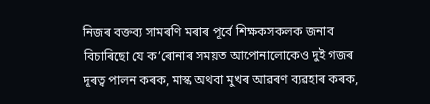নিজৰ বক্তব্য সামৰণি মৰাৰ পূৰ্বে শিক্ষকসকলক জনাব বিচাৰিছো যে ক’ৰোনাৰ সময়ত আপোনালোকেও দুই গজৰ দূৰত্ব পালন কৰক, মাস্ক অথবা মুখৰ আৱৰণ ব্যৱহাৰ কৰক,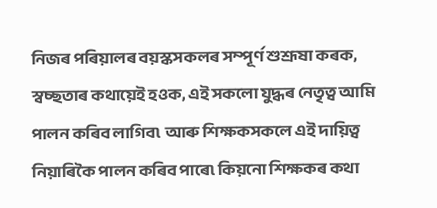নিজৰ পৰিয়ালৰ বয়স্কসকলৰ সম্পূৰ্ণ শুশ্ৰূষা কৰক, স্বচ্ছতাৰ কথায়েই হওক, এই সকলো যুদ্ধৰ নেতৃত্ব আমি পালন কৰিব লাগিব৷  আৰু শিক্ষকসকলে এই দায়িত্ব নিয়াৰিকৈ পালন কৰিব পাৰে৷ কিয়নো শিক্ষকৰ কথা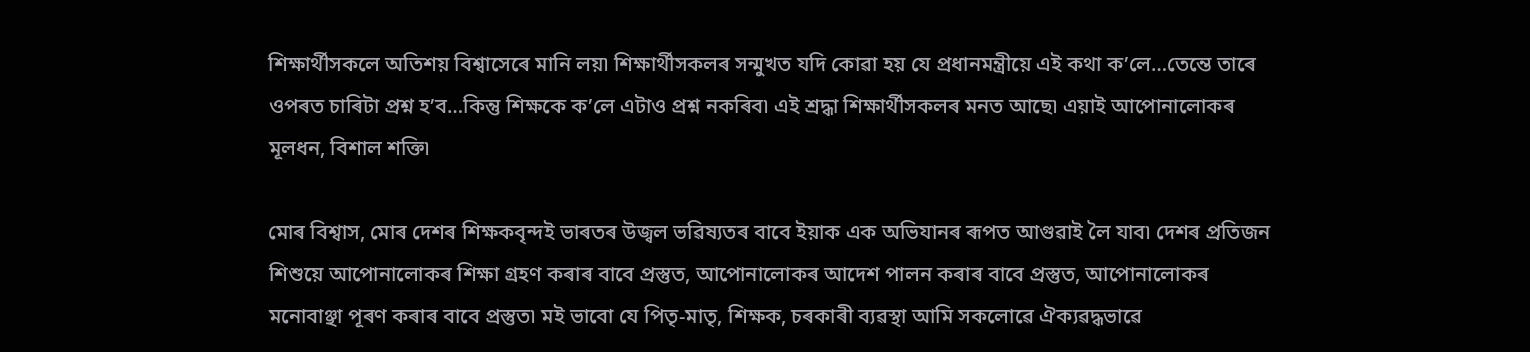শিক্ষাৰ্থীসকলে অতিশয় বিশ্বাসেৰে মানি লয়৷ শিক্ষাৰ্থীসকলৰ সন্মুখত যদি কোৱা হয় যে প্ৰধানমন্ত্ৰীয়ে এই কথা ক’লে…তেন্তে তাৰে ওপৰত চাৰিটা প্ৰশ্ন হ’ব…কিন্তু শিক্ষকে ক’লে এটাও প্ৰশ্ন নকৰিব৷ এই শ্ৰদ্ধা শিক্ষাৰ্থীসকলৰ মনত আছে৷ এয়াই আপোনালোকৰ মূলধন, বিশাল শক্তি৷

মোৰ বিশ্বাস, মোৰ দেশৰ শিক্ষকবৃন্দই ভাৰতৰ উজ্বল ভৱিষ্যতৰ বাবে ইয়াক এক অভিযানৰ ৰূপত আগুৱাই লৈ যাব৷ দেশৰ প্ৰতিজন শিশুয়ে আপোনালোকৰ শিক্ষা গ্ৰহণ কৰাৰ বাবে প্ৰস্তুত, আপোনালোকৰ আদেশ পালন কৰাৰ বাবে প্ৰস্তুত, আপোনালোকৰ মনোবাঞ্ছা পূৰণ কৰাৰ বাবে প্ৰস্তুত৷ মই ভাবো যে পিতৃ-মাতৃ, শিক্ষক, চৰকাৰী ব্যৱস্থা আমি সকলোৱে ঐক্যৱদ্ধভাৱে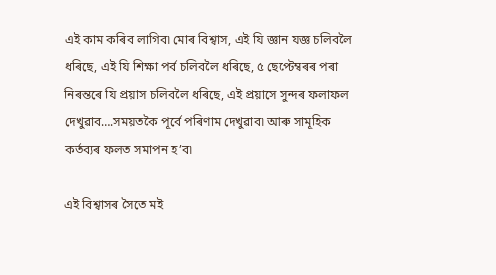এই কাম কৰিব লাগিব৷ মোৰ বিশ্বাস, এই যি জ্ঞান যজ্ঞ চলিবলৈ ধৰিছে, এই যি শিক্ষা পৰ্ব চলিবলৈ ধৰিছে, ৫ ছেপ্টেম্বৰৰ পৰা নিৰন্তৰে যি প্ৰয়াস চলিবলৈ ধৰিছে, এই প্ৰয়াসে সুন্দৰ ফলাফল দেখুৱাব….সময়তকৈ পূৰ্বে পৰিণাম দেখুৱাব৷ আৰু সামূহিক কৰ্তব্যৰ ফলত সমাপন হ’ব৷

এই বিশ্বাসৰ সৈতে মই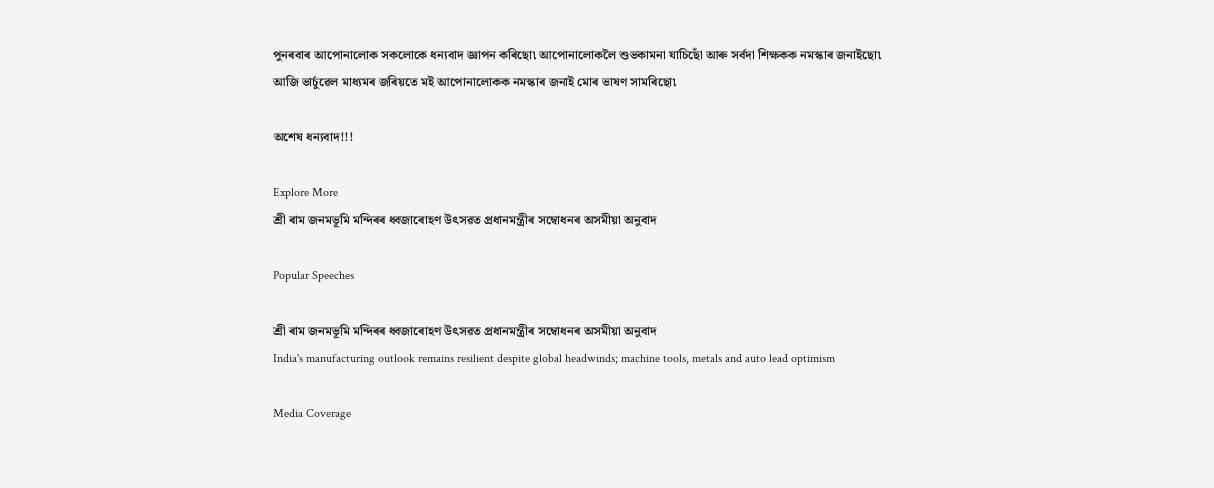পুনৰবাৰ আপোনালোক সকলোকে ধন্যবাদ জ্ঞাপন কৰিছো৷ আপোনালোকলৈ শুভকামনা যাচিছোঁ আৰু সৰ্বদা শিক্ষকক নমস্কাৰ জনাইছো৷ আজি ভাৰ্চুৱেল মাধ্যমৰ জৰিয়তে মই আপোনালোকক নমস্কাৰ জনাই মোৰ ভাষণ সামৰিছো৷

অশেষ ধন্যবাদ!!!

Explore More
শ্ৰী ৰাম জনমভূমি মন্দিৰৰ ধ্বজাৰোহণ উৎসৱত প্ৰধানমন্ত্ৰীৰ সম্বোধনৰ অসমীয়া অনুবাদ

Popular Speeches

শ্ৰী ৰাম জনমভূমি মন্দিৰৰ ধ্বজাৰোহণ উৎসৱত প্ৰধানমন্ত্ৰীৰ সম্বোধনৰ অসমীয়া অনুবাদ
India's manufacturing outlook remains resilient despite global headwinds; machine tools, metals and auto lead optimism

Media Coverage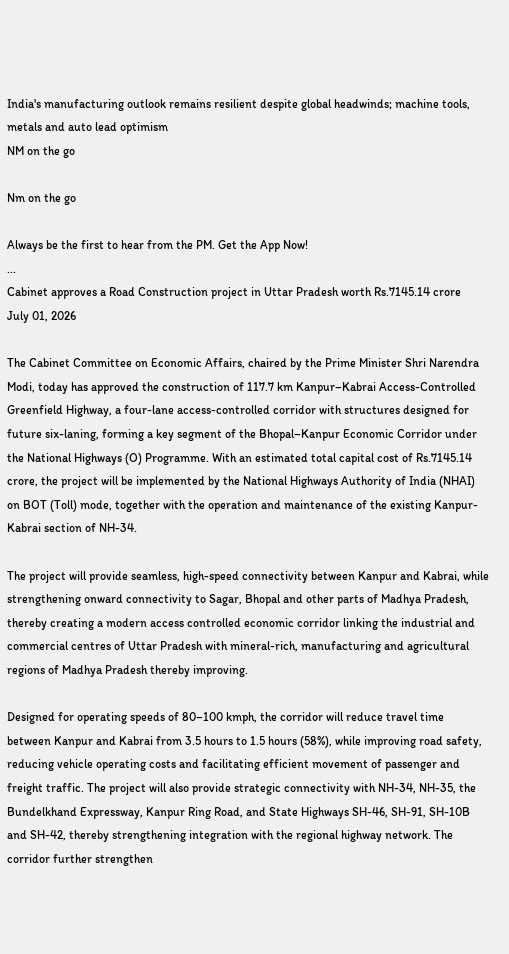India's manufacturing outlook remains resilient despite global headwinds; machine tools, metals and auto lead optimism
NM on the go

Nm on the go

Always be the first to hear from the PM. Get the App Now!
...
Cabinet approves a Road Construction project in Uttar Pradesh worth Rs.7145.14 crore
July 01, 2026

The Cabinet Committee on Economic Affairs, chaired by the Prime Minister Shri Narendra Modi, today has approved the construction of 117.7 km Kanpur–Kabrai Access-Controlled Greenfield Highway, a four-lane access-controlled corridor with structures designed for future six-laning, forming a key segment of the Bhopal–Kanpur Economic Corridor under the National Highways (O) Programme. With an estimated total capital cost of Rs.7145.14 crore, the project will be implemented by the National Highways Authority of India (NHAI) on BOT (Toll) mode, together with the operation and maintenance of the existing Kanpur-Kabrai section of NH-34.

The project will provide seamless, high-speed connectivity between Kanpur and Kabrai, while strengthening onward connectivity to Sagar, Bhopal and other parts of Madhya Pradesh, thereby creating a modern access controlled economic corridor linking the industrial and commercial centres of Uttar Pradesh with mineral-rich, manufacturing and agricultural regions of Madhya Pradesh thereby improving.

Designed for operating speeds of 80–100 kmph, the corridor will reduce travel time between Kanpur and Kabrai from 3.5 hours to 1.5 hours (58%), while improving road safety, reducing vehicle operating costs and facilitating efficient movement of passenger and freight traffic. The project will also provide strategic connectivity with NH-34, NH-35, the Bundelkhand Expressway, Kanpur Ring Road, and State Highways SH-46, SH-91, SH-10B and SH-42, thereby strengthening integration with the regional highway network. The corridor further strengthen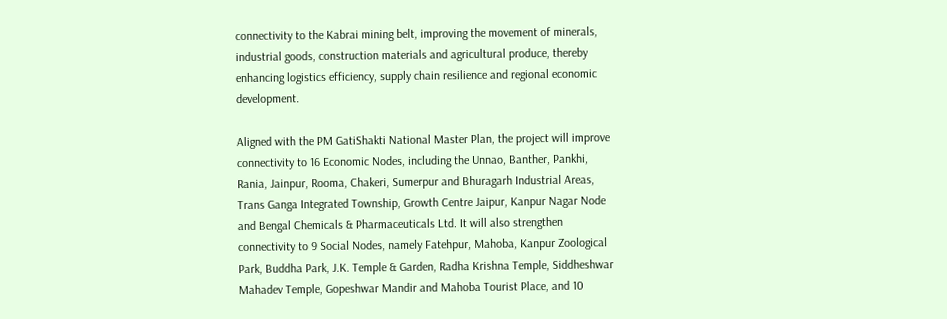connectivity to the Kabrai mining belt, improving the movement of minerals, industrial goods, construction materials and agricultural produce, thereby enhancing logistics efficiency, supply chain resilience and regional economic development.

Aligned with the PM GatiShakti National Master Plan, the project will improve connectivity to 16 Economic Nodes, including the Unnao, Banther, Pankhi, Rania, Jainpur, Rooma, Chakeri, Sumerpur and Bhuragarh Industrial Areas, Trans Ganga Integrated Township, Growth Centre Jaipur, Kanpur Nagar Node and Bengal Chemicals & Pharmaceuticals Ltd. It will also strengthen connectivity to 9 Social Nodes, namely Fatehpur, Mahoba, Kanpur Zoological Park, Buddha Park, J.K. Temple & Garden, Radha Krishna Temple, Siddheshwar Mahadev Temple, Gopeshwar Mandir and Mahoba Tourist Place, and 10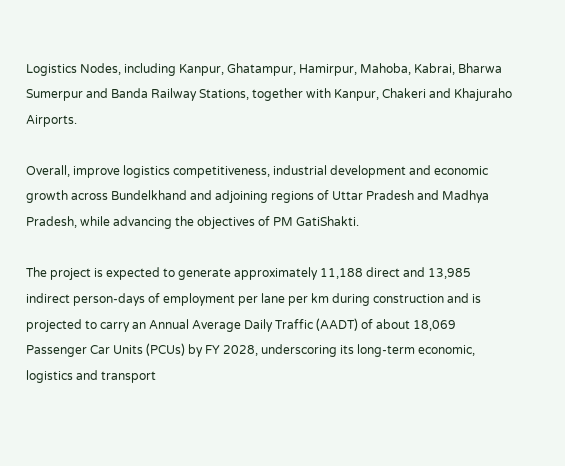Logistics Nodes, including Kanpur, Ghatampur, Hamirpur, Mahoba, Kabrai, Bharwa Sumerpur and Banda Railway Stations, together with Kanpur, Chakeri and Khajuraho Airports.

Overall, improve logistics competitiveness, industrial development and economic growth across Bundelkhand and adjoining regions of Uttar Pradesh and Madhya Pradesh, while advancing the objectives of PM GatiShakti.

The project is expected to generate approximately 11,188 direct and 13,985 indirect person-days of employment per lane per km during construction and is projected to carry an Annual Average Daily Traffic (AADT) of about 18,069 Passenger Car Units (PCUs) by FY 2028, underscoring its long-term economic, logistics and transport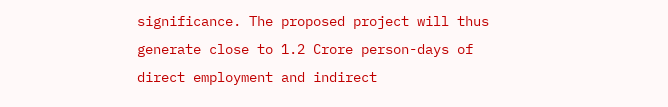significance. The proposed project will thus generate close to 1.2 Crore person-days of direct employment and indirect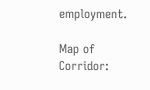employment.

Map of Corridor: